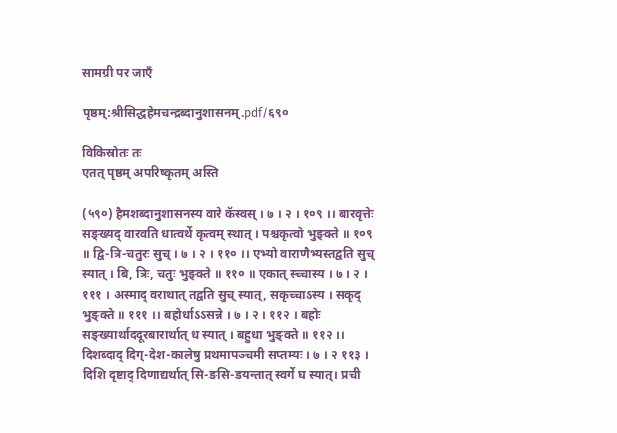सामग्री पर जाएँ

पृष्ठम्:श्रीसिद्धहेमचन्द्रब्दानुशासनम्.pdf/६९०

विकिस्रोतः तः
एतत् पृष्ठम् अपरिष्कृतम् अस्ति

(५९०) हैमशब्दानुशासनस्य वारे कॅस्वस् । ७ । २ । १०९ ।। बारवृत्तेः सङ्ख्यद् वारवति धात्वर्थे कृत्वम् स्थात् । पश्चकृत्वो भुङ्क्ते ॥ १०९ ॥ द्वि-त्रि-चतुरः सुच् । ७ । २ । ११० ।। एभ्यो वाराणैभ्यस्तद्वति सुच् स्यात् । बि, त्रिः, चतुः भुङ्क्ते ॥ ११० ॥ एकात् स्च्चास्य । ७ । २ । १११ । अस्माद् वराथात् तद्वति सुच् स्यात्, सकृच्चाऽस्य । सकृद् भुङ्क्ते ॥ १११ ।। बहोर्धाऽऽसन्ने । ७ । २ । ११२ । बहोः सङ्ख्यार्थाददूरबारार्थात् ध स्यात् । बहुधा भुङ्क्ते ॥ ११२ ।। दिशब्दाद् दिग्-देश-कालेषु प्रथमापञ्चमी सप्तम्यः । ७ । २ ११३ । दिशि दृष्टाद् दिणाद्यर्थात् सि-ङसि-डयन्तात् स्वर्गे घ स्यात्। प्रची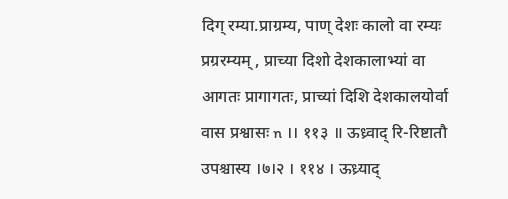दिग् रम्या.प्राग्रम्य, पाण् देशः कालो वा रम्यः प्रग्ररम्यम् , प्राच्या दिशो देशकालाभ्यां वा आगतः प्रागागतः, प्राच्यां दिशि देशकालयोर्वा वास प्रश्वासः n ।। ११३ ॥ ऊध्र्वाद् रि-रिष्टातौ उपश्चास्य ।७।२ । ११४ । ऊध्र्याद्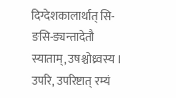दिग्देशकालार्थात् सि-ङसि-ङ्यन्तादेतौ स्याताम्, उषश्चोध्र्वस्य । उपरि, उपरिष्टात् रम्यं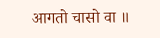आगतो चासो वा ॥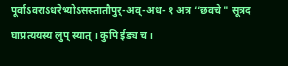पूर्वाऽवराऽधरेभ्योऽसस्तातौपुर्-अव्-अध- १ अत्र ‘‘छवचे " सूत्रद घाप्रत्ययस्य लुप् स्यात् । कुपि ईड्य च।